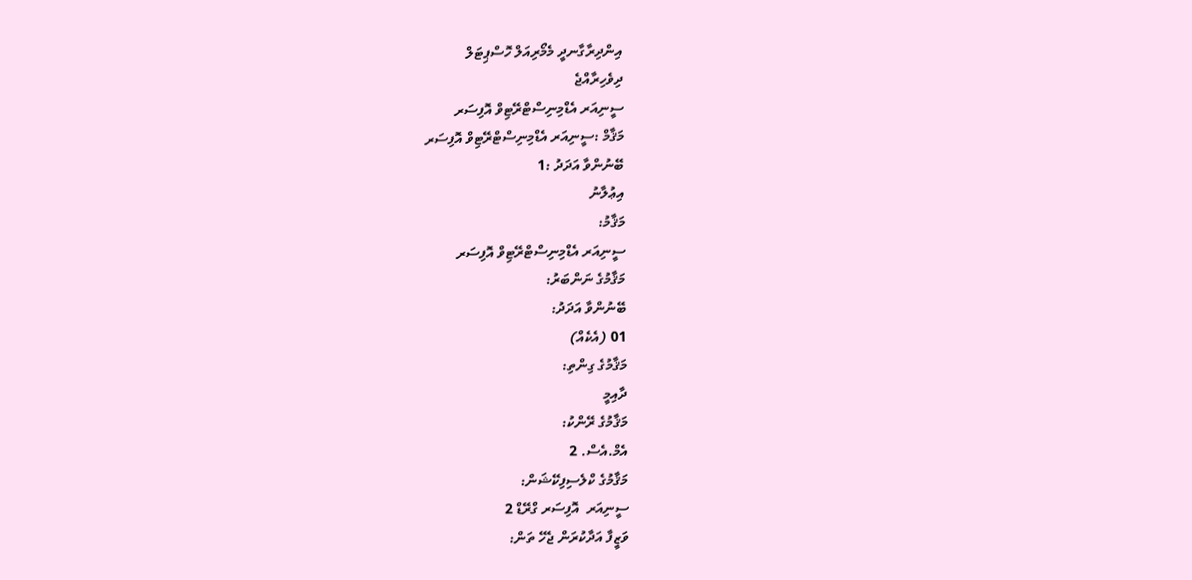އިންދިރާގާނދީ މެމޯރިއަލް ހޮސްޕިޓަލް
ދިވެހިރާއްޖެ
ސީނިއަރ އެޑްމިނިސްޓްރޭޓިވް އޮފިސަރ
މަޤާމް :ސީނިއަރ އެޑްމިނިސްޓްރޭޓިވް އޮފިސަރ
ބޭނުންވާ އަދަދު :1
އިޢުލާނު
މަޤާމު:
ސީނިއަރ އެޑްމިނިސްޓްރޭޓިވް އޮފިސަރ
މަޤާމުގެ ނަންބަރު:
ބޭނުންވާ އަދަދު:
01 (އެކެއް)
މަޤާމުގެ ގިންތި:
ދާއިމީ
މަޤާމުގެ ރޭންކު:
އެމް.އެސް. 2
މަޤާމުގެ ކްލެސިފިކޭޝަން:
ސީނިއަރ  އޮފިސަރ ގްރޭޑް 2
ވަޒީފާ އަދާކުރަން ޖެހޭ ތަން: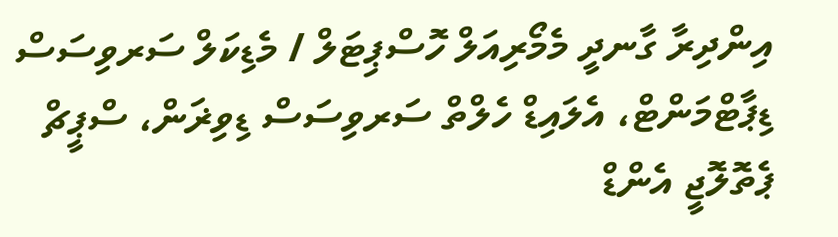އިންދިރާ ގާނދީ މެމޯރިއަލް ހޮސްޕިޓަލް / މެޑިކަލް ސަރވިސަސް ޑިޕާޓްމަންޓް، އެލައިޑް ހެލްތް ސަރވިސަސް ޑިވިޜަން، ސްޕީޗް ޕެތޮލޮޖީ އެންޑް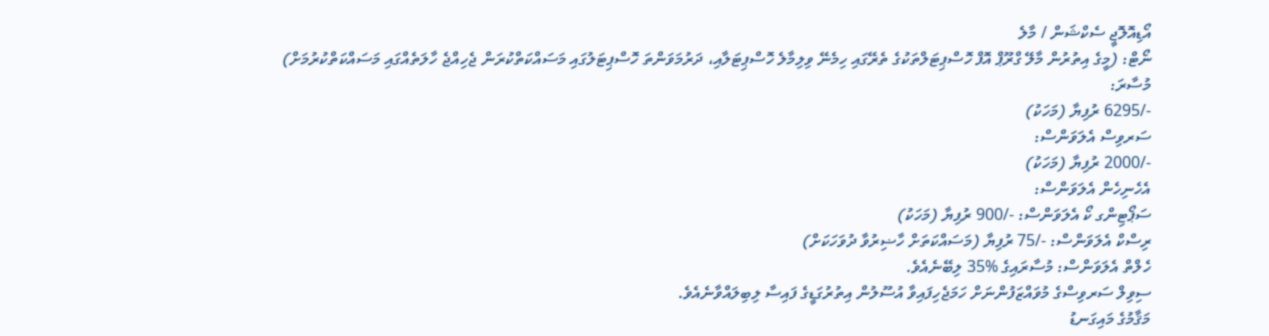އޯޑިއޮލޮޖީ ސެކްޝަން / މާލެ
ނޯޓް: (މީގެ އިތުރުން މާލޭ ގްރޫޕް އޮފް ހޮސްޕިޓަލްތަކުގެ ތެރޭގައި ހިމެނޭ ވިލިމާލެ ހޮސްޕިޓަލާއި، ދަރުމަވަންތަ ހޮސްޕިޓަލުގައި މަސައްކަތްކުރަން ޖެހިއްޖެ ހާލަތެއްގައި މަސައްކަތްކުރުމަށް)
މުސާރަ:
-/6295 ރުފިޔާ (މަހަކު)
ސަރވިސް އެލަވަންސް:
-/2000 ރުފިޔާ (މަހަކު)
އެހެނިހެން އެލަވަންސް:
ސަޕޯޓިންގ ކޯ އެލަވަންސް: -/900 ރުފިޔާ (މަހަކު)
ރިސްކް އެލަވަންސް: -/75 ރުފިޔާ (މަސައްކަތަށް ހާޟިރުވާ ދުވަހަކަށް)
ހެލްތް އެލަވަންސް: މުސާރައިގެ %35 ލިބޭނެއެވެ.
ސިވިލް ސަރވިސްގެ މުވައްޒަފުންނަށް ހަމަޖެހިފައިވާ އުސޫލުން އިތުރުގަޑީގެ ފައިސާ ލިބިލައްވާނެއެވެ.
މަޤާމުގެ މައިގަނޑު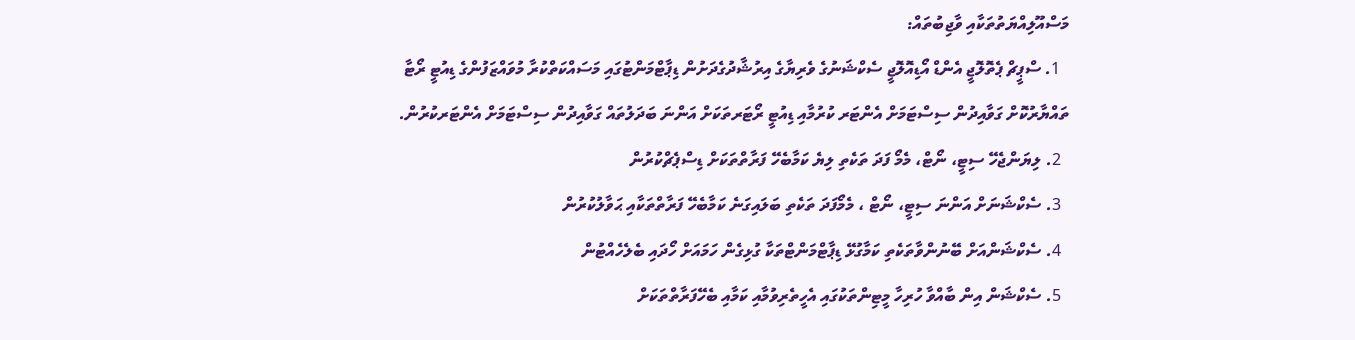މަސްއޫލިއްޔަތުތަކާއި ވާޖިބުތައް:
  1. ސްޕީޗް ޕެތޮލޮޖީ އެންޑް އޯޑިއޮލޮޖީ ސެކްޝަނުގެ ވެރިޔާގެ އިރުޝާދުގެދަށުން ޑިޕާޓްމަންޓުގައި މަސައްކަތްކުރާ މުވައްޒަފުންގެ ޑިއުޓީ ރޯޓާ ތައްޔާރުކޮށް ގަވާއިދުން ސިސްޓަމަށް އެންޓަރ ކުރުމާއި ޑިއުޓީ ރޯޓަރތަކަށް އަންނަ ބަދަލުތައް ގަވާއިދުން ސިސްޓަމަށް އެންޓަރކުރުން.
  2. ލިޔަންޖެހޭ ސިޓީ، ނޯޓް، މެމޯ ފަދަ ތަކެތި ލިޔެ ކަމާބެހޭ ފަރާތްތަކަށް ޑިސްޕެޗްކުރުން
  3. ސެކްޝަނަށް އަންނަ ސިޓީ، ނޯޓް ، މެމޯފަދަ ތަކެތި ބަލައިގަނެ ކަމާބެހޭ ފަރާތްތަކާއި ޙަވާލުކުރުން
  4. ސެކްޝަންއަށް ބޭނުންވާތަކެތި ކަމާގުޅޭ ޑިޕާޓްމަންޓްތަކާ ގުޅިގެން ހަމައަށް ހޯދައި ބެލެހެއްޓުން
  5. ސެކްޝަން އިން ބާއްވާ ހުރިހާ މީޓިންތަކުގައި އެހީތެރިވުމާއި ކަމާއި ބެހޭފަރާތްތަކަށް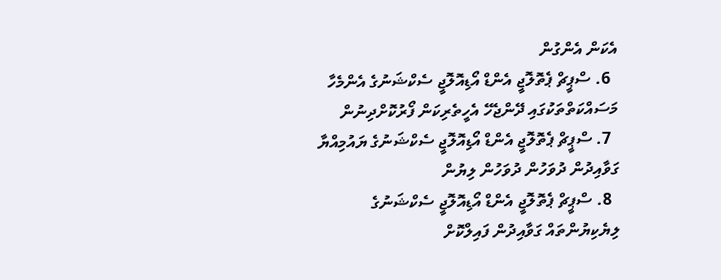އެކަން އެންގުން
  6. ސްޕީޗް ޕެތޮލޮޖީ އެންޑް އޯޑިއޮލޮޖީ ސެކްޝަނުގެ އެންމެހާ މަސައްކަތްތަކުގައި ދޭންޖެހޭ އެހީތެރިކަން ފޯރުކޮށްދިނުން
  7. ސްޕީޗް ޕެތޮލޮޖީ އެންޑް އޯޑިއޮލޮޖީ ސެކްޝަނުގެ ޔައުމިއްޔާ ގަވާއިދުން ދުވަހުން ދުވަހުން ލިޔުން
  8. ސްޕީޗް ޕެތޮލޮޖީ އެންޑް އޯޑިއޮލޮޖީ ސެކްޝަނުގެ ލިޔެކިޔުންތައް ގަވާއިދުން ފައިލްކޮށް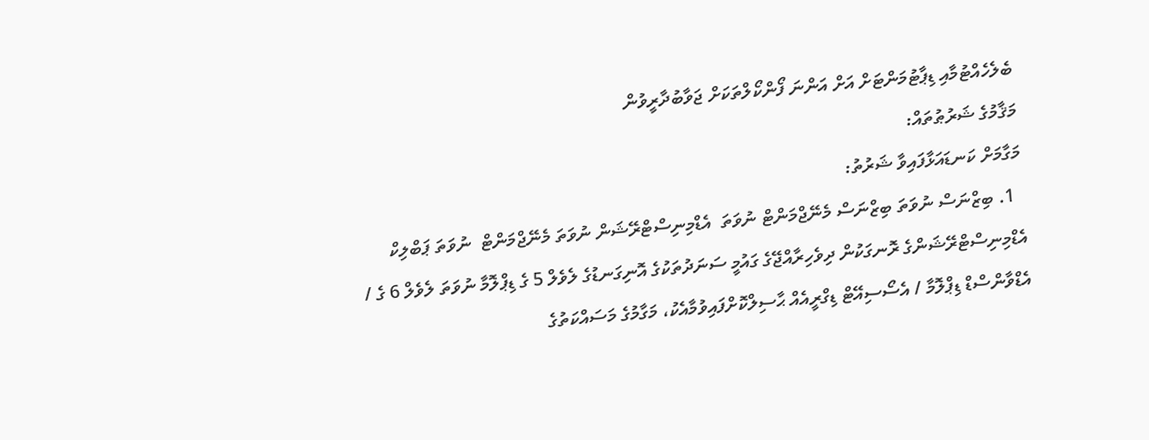ބެލެހެއްޓުމާއި ޑިޕާޓުމަންޓަށް އަށް އަންނަ ފޯންކޯލްތަކަށް ޖަވާބުދާރީވުން
މަޤާމުގެ ޝަރުޠުތައް:
މަގާމަށް ކަނޑައަޅާފައިވާ ޝަރުތު:
  1. ބިޒްނަސް ނުވަތަ ބިޒްނަސް މެނޭޖްމަންޓް ނުވަތަ  އެޑްމިނިސްޓްރޭޝަން ނުވަތަ މެނޭޖްމަންޓް  ނުވަތަ ޕަބްލިކް އެޑްމިނިސްޓްރޭޝަންގެ ރޮނގަކުން ދިވެހިރާއްޖޭގެ ގައުމީ ސަނަދުތަކުގެ އޮނިގަނޑުގެ ލެވެލް 5 ގެ ޑިޕްލޮމާ ނުވަތަ ލެވެލް 6 ގެ / އެޑްވާންސްޑް ޑިޕްލޮމާ / އެސޯސިއޭޓް ޑިގްރީއެއް ޙާސިލްކޮށްފައިވުމާއެކު، މަގާމުގެ މަސައްކަތުގެ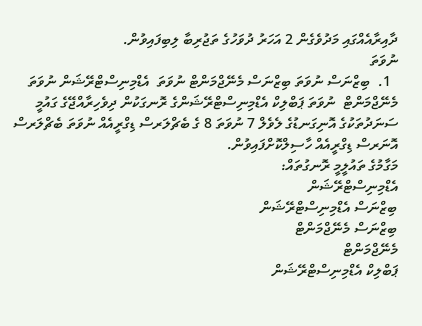ދާއިރާއެއްގައި މަދުވެގެން 2 އަހަރު ދުވަހުގެ ތަޖުރިބާ ލިބިފައިވުން.
ނުވަތަ
  1.  ބިޒްނަސް ނުވަތަ ބިޒްނަސް މެނޭޖްމަންޓް ނުވަތަ  އެޑްމިނިސްޓްރޭޝަން ނުވަތަ މެނޭޖްމަންޓް  ނުވަތަ ޕަބްލިކް އެޑްމިނިސްޓްރޭޝަންގެ ރޮނގަކުން ދިވެހިރާއްޖޭގެ ގައުމީ ސަނަދުތަކުގެ އޮނިގަނޑުގެ ލެވެލް 7 ނުވަތަ 8 ގެ ބެޗްލަރސް ޑިގްރީއެއް ނުވަތަ ބެޗްލަރސް އޮނަރސް ޑިގްރީއެއް ހާސިލްކޮށްފައިވުން.
މަގާމުގެ ތައުލީމީ ރޮނގުތައް:
އެޑްމިނިސްޓްރޭޝަން
ބިޒްނަސް އެޑްމިނިސްޓްރޭޝަން
ބިޒްނަސް މެނޭޖްމަންޓް
މެނޭޖްމަންޓް
ޕަބްލިކް އެޑްމިނިސްޓްރޭޝަން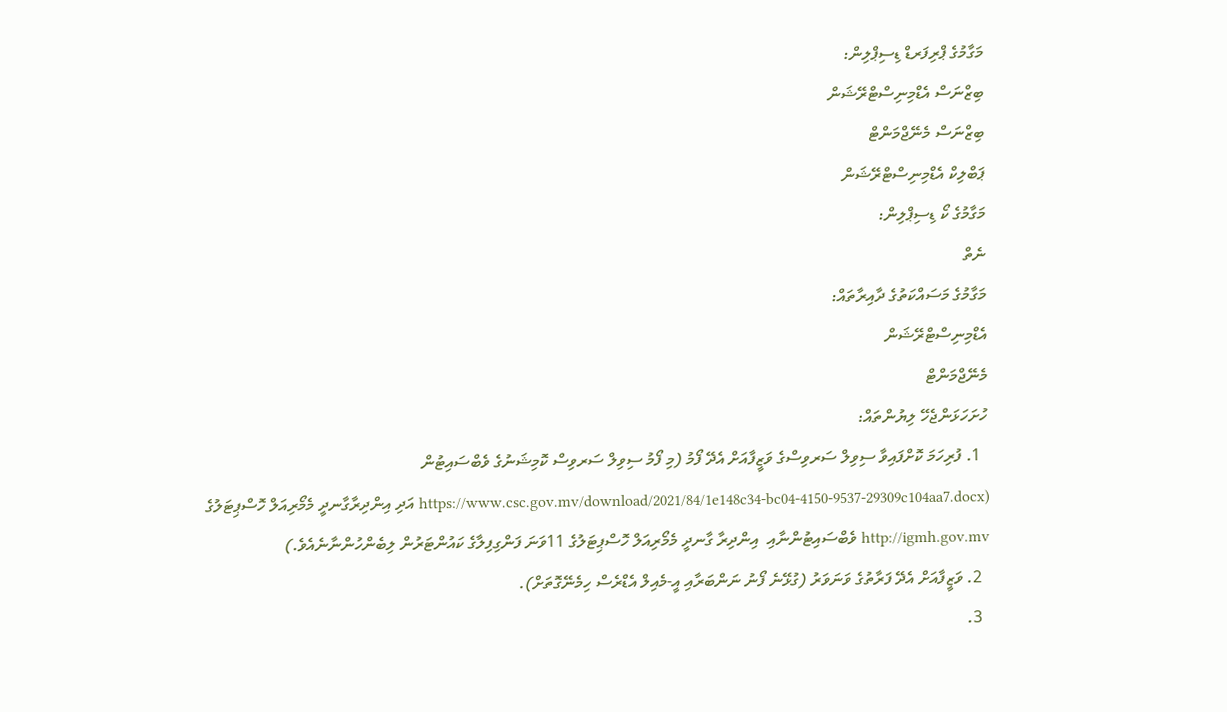މަގާމުގެ ޕްރިފަރޑް ޑިސިޕްލިން:
ބިޒްނަސް އެޑްމިނިސްޓްރޭޝަން
ބިޒްނަސް މެނޭޖްމަންޓް
ޕަބްލިކް އެޑްމިނިސްޓްރޭޝަން
މަގާމުގެ ކޯ ޑިސިޕްލިން:
ނެތް
މަގާމުގެ މަސައްކަތުގެ ދާއިރާތައް:
އެޑްމިނިސްޓްރޭޝަން
މެނޭޖްމަންޓް
ހުށަހަޅަންޖެހޭ ލިޔުންތައް:
  1. ފުރިހަމަ ކޮށްފައިވާ ސިވިލް ސަރވިސްގެ ވަޒީފާއަށް އެދޭ ފޯމު (މި ފޯމު ސިވިލް ސަރވިސް ކޮމިޝަނުގެ ވެބްސައިޓުން (https://www.csc.gov.mv/download/2021/84/1e148c34-bc04-4150-9537-29309c104aa7.docx އަދި އިންދިރާގާނދީ މެމޯރިއަލް ހޮސްޕިޓަލުގެ http://igmh.gov.mv ވެބްސައިޓުންނާއި  އިންދިރާ ގާނދީ މެމޯރިއަލް ހޮސްޕިޓަލުގެ 11ވަނަ ފަންގިފިލާގެ ކައުންޓަރުން ލިބެންހުންނާނެއެވެ.)
  2. ވަޒީފާއަށް އެދޭ ފަރާތުގެ ވަނަވަރު (ގުޅޭނެ ފޯނު ނަންބަރާއި އީ-މެއިލް އެޑްރެސް ހިމެނޭގޮތަށް).
  3.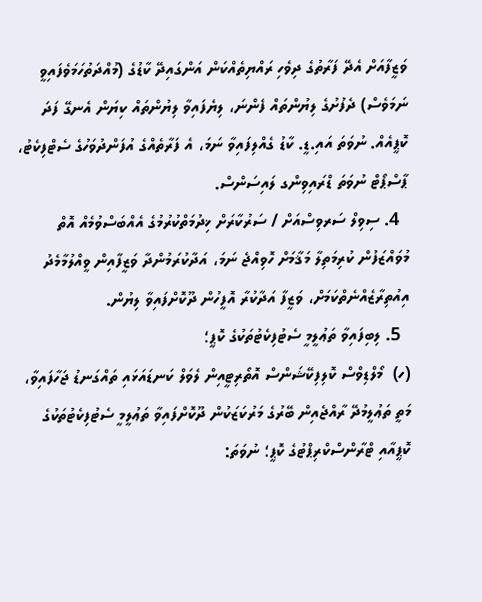ވަޒީފާއަށް އެދޭ ފަރާތުގެ ދިވެހި ރައްޔިތެއްކަން އަންގައިދޭ ކާޑުގެ (މުއްދަތުހަމަވެފައިވީ ނަމަވެސް) ދެފުށުގެ ލިޔުންތައް ފެންނަ، ލިޔެފައިވާ ލިޔުންތައް ކިޔަން އެނގޭ ފަދަ ކޮޕީއެއް. ނުވަތަ އައި.ޑީ. ކާޑު ގެއްލިފައިވާ ނަމަ، އެ ފަރާތެއްގެ އުފަންދުވަހުގެ ސެޓްފިކެޓު، ޕާސްޕޯޓް ނުވަތަ ޑްރައިވިންގ ލައިސަންސް.
  4. ސިވިލް ސަރވިސްއަށް / ސަރުކާރަށް ޚިދުމަތްކުރުމުގެ އެއްބަސްވުމެއް އޮތް މުވައްޒަފުން ކުރިމަތިލާ މަޤާމަށް ހޮވިއްޖެ ނަމަ، އަދާކުރަމުންދާ ވަޒީފާއިން ވީއްލުމާމެދު އިއުތިރާޒެއްނެތްކަމަށް، ވަޒީފާ އަދާކުރާ އޮފީހުން ދޫކޮށްފައިވާ ލިޔުން.
  5. ލިބިފައިވާ ތަޢުލީމީ ސެޓުފިކެޓުތަކުގެ ކޮޕީ؛
(ހ)  މޯލްޑިވްސް ކޮލިފިކޭޝަންސް އޮތޯރިޓީއިން ލެވަލް ކަނޑައަޅައި ތައްގަނޑު ޖަހާފައިވާ، މަތީ ތަޢުލީމުދޭ ރާއްޖެއިން ބޭރުގެ މަރުކަޒަކުން ދޫކޮށްފައިވާ ތަޢުލީމީ ސެޓުފިކެޓުތަކުގެ ކޮޕީއާއި ޓްރާންސްކްރިޕްޓުގެ ކޮޕީ؛ ނުވަތަ: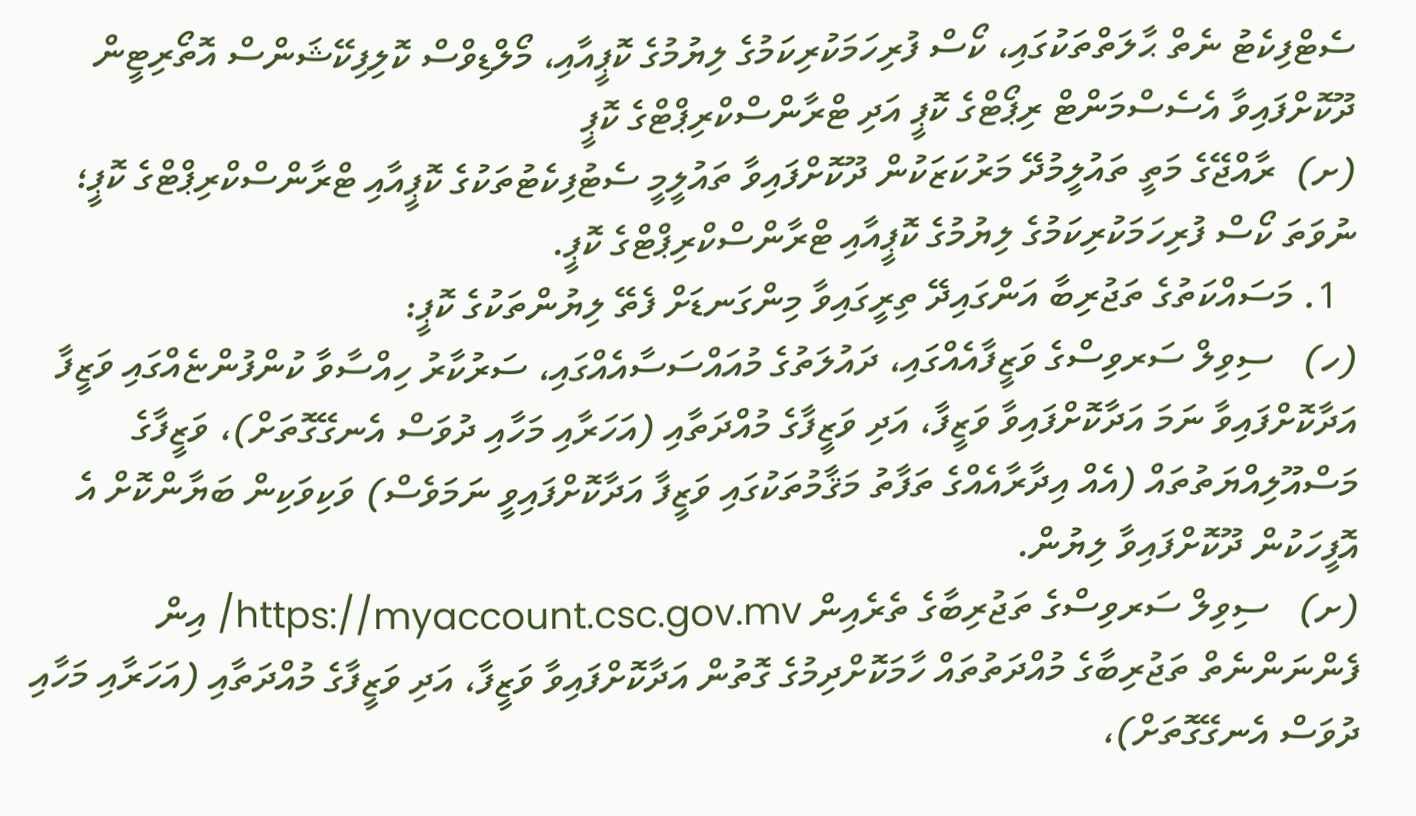ސެޓްފިކެޓު ނެތް ޙާލަތްތަކުގައި، ކޯސް ފުރިހަމަކުރިކަމުގެ ލިޔުމުގެ ކޮޕީއާއި، މޯލްޑިވްސް ކޮލިފިކޭޝަންސް އޮތޯރިޓީން ދޫކޮށްފައިވާ އެސެސްމަންޓް ރިޕޯޓްގެ ކޮޕީ އަދި ޓްރާންސްކްރިޕްޓްގެ ކޮޕީ
(ށ)  ރާއްޖޭގެ މަތީ ތައުލީމުދޭ މަރުކަޒަކުން ދޫކޮށްފައިވާ ތައުލީމީ ސެޓުފިކެޓުތަކުގެ ކޮޕީއާއި ޓްރާންސްކްރިޕްޓްގެ ކޮޕީ؛ ނުވަތަ ކޯސް ފުރިހަމަކުރިކަމުގެ ލިޔުމުގެ ކޮޕީއާއި ޓްރާންސްކްރިޕްޓްގެ ކޮޕީ.
  1. މަސައްކަތުގެ ތަޖުރިބާ އަންގައިދޭ ތިރީގައިވާ މިންގަނޑަށް ފެތޭ ލިޔުންތަކުގެ ކޮޕީ:
(ހ)   ސިވިލް ސަރވިސްގެ ވަޒީފާއެއްގައި، ދައުލަތުގެ މުއައްސަސާއެއްގައި، ސަރުކާރު ހިއްސާވާ ކުންފުންޏެއްގައި ވަޒީފާ އަދާކޮށްފައިވާ ނަމަ އަދާކޮށްފައިވާ ވަޒީފާ، އަދި ވަޒީފާގެ މުއްދަތާއި (އަހަރާއި މަހާއި ދުވަސް އެނގޭގޮތަށް)، ވަޒީފާގެ މަސްއޫލިއްޔަތުތައް (އެއް އިދާރާއެއްގެ ތަފާތު މަޤާމުތަކުގައި ވަޒީފާ އަދާކޮށްފައިވީ ނަމަވެސް) ވަކިވަކިން ބަޔާންކޮށް އެ އޮފީހަކުން ދޫކޮށްފައިވާ ލިޔުން.
(ށ)   ސިވިލް ސަރވިސްގެ ތަޖުރިބާގެ ތެރެއިން https://myaccount.csc.gov.mv/ އިން ފެންނަންނެތް ތަޖުރިބާގެ މުއްދަތުތައް ހާމަކޮށްދިމުގެ ގޮތުން އަދާކޮށްފައިވާ ވަޒީފާ، އަދި ވަޒީފާގެ މުއްދަތާއި (އަހަރާއި މަހާއި ދުވަސް އެނގޭގޮތަށް)،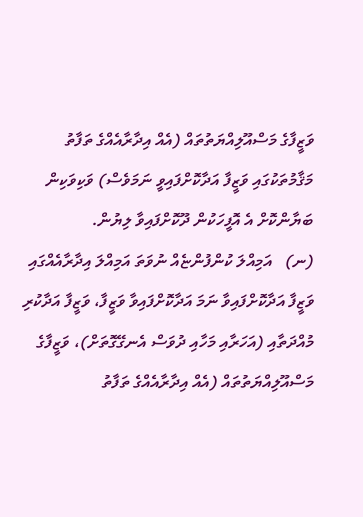ވަޒީފާގެ މަސްއޫލިއްޔަތުތައް (އެއް އިދާރާއެއްގެ ތަފާތު މަޤާމުތަކުގައި ވަޒީފާ އަދާކޮށްފައިވީ ނަމަވެސް) ވަކިވަކިން ބަޔާންކޮށް އެ އޮފީހަކުން ދޫކޮށްފައިވާ ލިޔުން.
(ނ)   އަމިއްލަ ކުންފުންޏެއް ނުވަތަ އަމިއްލަ އިދާރާއެއްގައި ވަޒީފާ އަދާކޮށްފައިވާ ނަމަ އަދާކޮށްފައިވާ ވަޒީފާ، ވަޒީފާ އަދާކުރި މުއްދަތާއި (އަހަރާއި މަހާއި ދުވަސް އެނގޭގޮތަށް)، ވަޒީފާގެ މަސްއޫލިއްޔަތުތައް (އެއް އިދާރާއެއްގެ ތަފާތު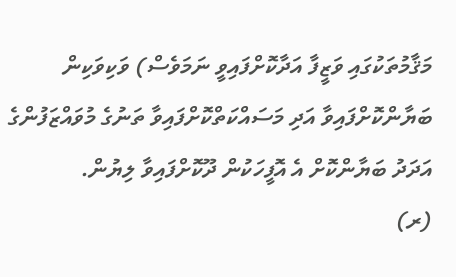މަޤާމުތަކުގައި ވަޒީފާ އަދާކޮށްފައިވީ ނަމަވެސް) ވަކިވަކިން ބަޔާންކޮށްފައިވާ އަދި މަސައްކަތްކޮށްފައިވާ ތަނުގެ މުވައްޒަފުންގެ އަދަދު ބަޔާންކޮށް އެ އޮފީހަކުން ދޫކޮށްފައިވާ ލިޔުން.
(ރ)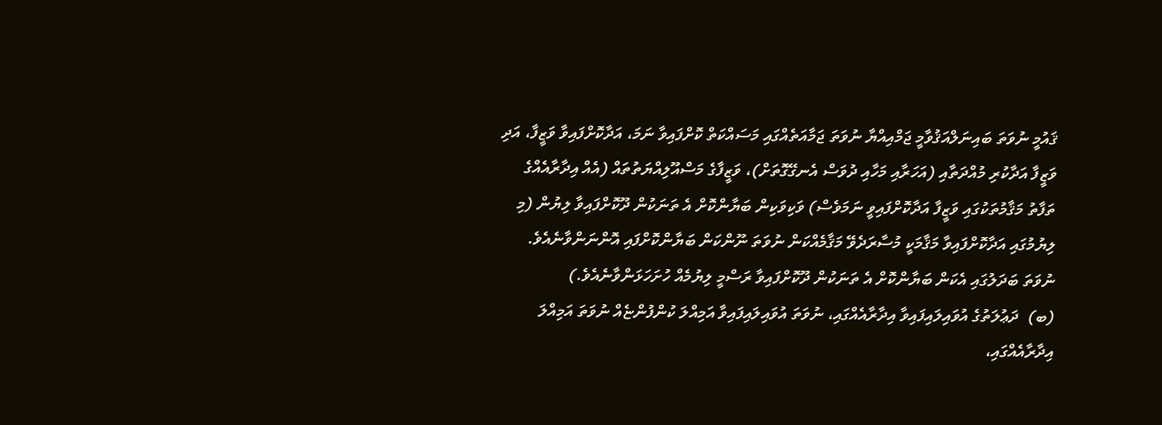ޤައުމީ ނުވަތަ ބައިނަލްއަޤުވާމީ ޖަމްއިއްޔާ ނުވަތަ ޖަމާއަތެއްގައި މަސައްކަތް ކޮށްފައިވާ ނަމަ، އަދާކޮށްފައިވާ ވަޒީފާ، އަދި ވަޒީފާ އަދާކުރި މުއްދަތާއި (އަހަރާއި މަހާއި ދުވަސް އެނގޭގޮތަށް)، ވަޒީފާގެ މަސްއޫލިއްޔަތުތައް (އެއް އިދާރާއެއްގެ ތަފާތު މަޤާމުތަކުގައި ވަޒީފާ އަދާކޮށްފައިވީ ނަމަވެސް) ވަކިވަކިން ބަޔާންކޮށް އެ ތަނަކުން ދޫކޮށްފައިވާ ލިޔުން (މި ލިޔުމުގައި އަދާކޮށްފައިވާ މަޤާމަކީ މުސާރަދެވޭ މަޤާމެއްކަން ނުވަތަ ނޫންކަން ބަޔާންކޮށްފައި އޮންނަންވާނެއެވެ. ނުވަތަ ބަދަލުގައި އެކަން ބަޔާންކޮށް އެ ތަނަކުން ދޫކޮށްފައިވާ ރަސްމީ ލިޔުމެއް ހުށަހަޅަންވާނެއެވެ.)
(ބ)  ދަޢުލަތުގެ އުވައިލައިފައިވާ އިދާރާއެއްގައި، ނުވަތަ އުވައިލައިފައިވާ އަމިއްލަ ކުންފުންޏެއް ނުވަތަ އަމިއްލަ އިދާރާއެއްގައި،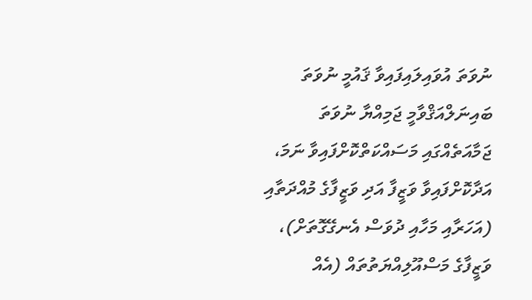ނުވަތަ އުވައިލައިފައިވާ ޤައުމީ ނުވަތަ ބައިނަލްއަޤްވާމީ ޖަމިއްޔާ ނުވަތަ ޖަމާއަތެއްގައި މަސައްކަތްކޮށްފައިވާ ނަމަ، އަދާކޮށްފައިވާ ވަޒީފާ އަދި ވަޒީފާގެ މުއްދަތާއި (އަހަރާއި މަހާއި ދުވަސް އެނގޭގޮތަށް)، ވަޒީފާގެ މަސްއޫލިއްޔަތުތައް (އެއް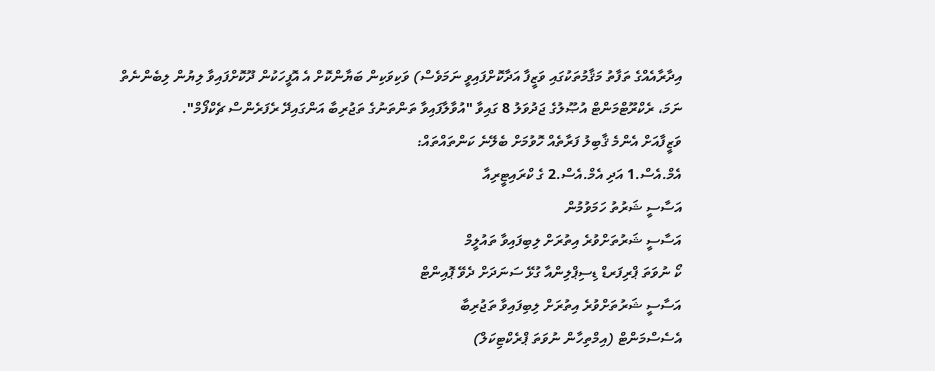އިދާރާއެއްގެ ތަފާތު މަޤާމުތަކުގައި ވަޒީފާ އަދާކޮށްފައިވީ ނަމަވެސް) ވަކިވަކިން ބަޔާންކޮށް އެ އޮފީހަކުން ދޫކޮށްފައިވާ ލިޔުން ލިބެންނެތް ނަމަ، ރެކްރޫޓްމަންޓް އުޞޫލުގެ ޖަދުވަލު 8 ގައިވާ "އުވާލާފައިވާ ތަންތަނުގެ ތަޖުރިބާ އަންގައިދޭ ރެފަރެންސް ޗެކްފޯމް".
ވަޒީފާއަށް އެންމެ ޤާބިލު ފަރާތެއް ހޮވުމަށް ބެލޭނެ ކަންތައްތައް:
އެމް.އެސް.1 އަދި އެމް.އެސް.2 ގެ ކްރައިޓީރިއާ
އަސާސީ ޝަރުތު ހަމަވުމުން
އަސާސީ ޝަރުތަށްވުރެ އިތުރަށް ލިބިފައިވާ ތައުލީމް
ކޯ ނުވަތަ ޕްރިފަރޑް ޑިސިޕްލިންއާ ގުޅޭ ސަނަދަށް ދެވޭ ޕޮއިންޓް
އަސާސީ ޝަރުތަށްވުރެ އިތުރަށް ލިބިފައިވާ ތަޖުރިބާ
އެސެސްމަންޓް (އިމްތިހާން ނުވަތަ ޕްރެކްޓިކަލް)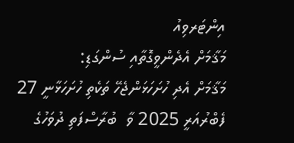އިންޓަރވިއު
މަޤާމަށް އެދެންވީގޮތާއި ސުންގަޑި:
މަޤާމަށް އެދި ހުށަހަޅަންޖެހޭ ތަކެތި ހުށަހަޅާނީ 27 ފެބްރުއަރީ 2025 ވާ  ބުރާސްފަތި ދުވަހުގެ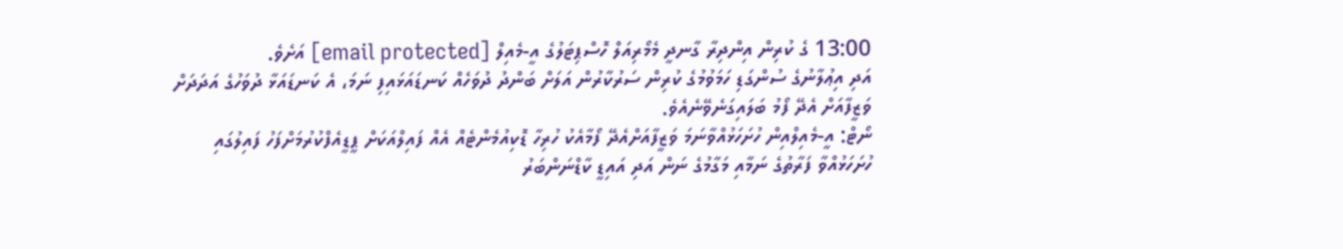13:00 ގެ ކުރިން އިންދިރާ ގާނދީ މެމޯރިއަލް ހޮސްޕިޓަލުގެ އީ-މެއިލް [email protected] އަށެވެ.
އަދި އިޢުލާނުގެ ސުންގަޑި ހަމަވުމުގެ ކުރިން ސަރުކާރުން އަލަށް ބަންދު ދުވަހެއް ކަނޑައަޅައިފި ނަމަ، އެ ކަނޑައަޅާ ދުވަހުގެ އަދަދަށް ވަޒީފާއަށް އެދޭ ފޯމު ބަލައިގަނެވޭނެއެވެ.
ނޯޓް: އީ-މެއިލްއިން ހުށަހަޅުއްވާނަމަ ވަޒީފާއަށްއެދޭ ފޯމާއެކު ހުރިހާ ޑޮކިއުމެންޓެއް އެއް ފައިލްއަކަށް ޕީޑީއެފްކުރުމަށްފަހު ފައިލުގައި ހުށަހަޅުއްވާ ފަރާތުގެ ނަމާއި މަގާމުގެ ނަން އަދި އައިޑީ ކާޑްނަންބަރު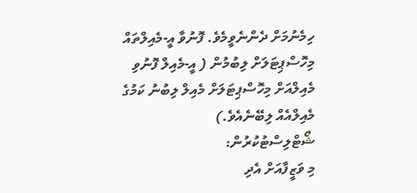ހިމެނުމަށް ދެންނެވީމެވެ. ފޮނުވާ އީ-މެއިލްތައް މިހޮސްޕިޓަލަށް ލިބުމުން ( އީ-މެއިލް ފޮނުވި މެއިލްއަށް މިހޮސްޕިޓަލަށް މެއިލް ލިބުނު ކަމުގެ މެއިލްއެއް ލިބޭނެއެވެ.)
ޝޯޓްލިސްޓުކުރުން:
މި ވަޒީފާއަށް އެދި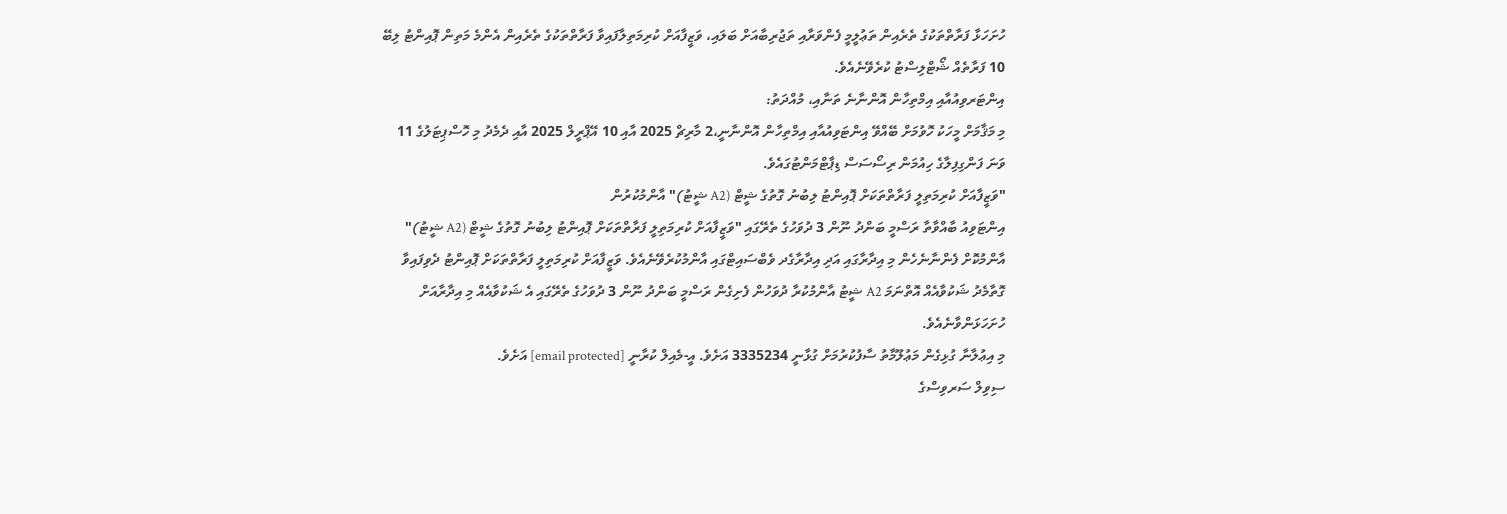ހުށަހަޅާ ފަރާތްތަކުގެ ތެރެއިން ތަޢުލީމީ ފެންވަރާއި ތަޖުރިބާއަށް ބަލައި، ވަޒީފާއަށް ކުރިމަތިލާފައިވާ ފަރާތްތަކުގެ ތެރެއިން އެންމެ މަތިން ޕޮއިންޓު ލިބޭ 10 ފަރާތެއް ޝޯޓްލިސްޓު ކުރެވޭނެއެވެ.
އިންޓަރވިއުއާއި އިމްތިހާން އޮންނާނެ ތަނާއި، މުއްދަތު:
މި މަޤާމަށް މީހަކު ހޮވުމަށް ބޭއްވޭ އިންޓަވިއުއާއި އިމްތިހާން އޮންނާނީ،2 މާރިޗް 2025 އާއި 10 އޭޕްރީލް 2025 އާއި ދެމެދު މި ހޮސްޕިޓަލުގެ 11 ވަނަ ފަންގިފިލާގެ ހިއުމަން ރިސޯސަސް ޑިޕާޓްމަންޓުގައެވެ.
"ވަޒީފާއަށް ކުރިމަތިލީ ފަރާތްތަކަށް ޕޮއިންޓު ލިބުނު ގޮތުގެ ޝީޓް (A2 ޝީޓު)" އާންމުކުރުން
އިންޓަވިއު ބާއްވާތާ ރަސްމީ ބަންދު ނޫން 3 ދުވަހުގެ ތެރޭގައި "ވަޒީފާއަށް ކުރިމަތިލީ ފަރާތްތަކަށް ޕޮއިންޓު ލިބުނު ގޮތުގެ ޝީޓް (A2 ޝީޓު)" އާންމުކޮށް ފެންނާނެހެން މި އިދާރާގައި އަދި އިދާރާގެދ ވެބްސައިޓްގައި އާންމުކުރެވޭނެއެވެ. ވަޒީފާއަށް ކުރިމަތިލީ ފަރާތްތަކަށް ޕޮއިންޓު ދެވިފައިވާ ގޮތާމެދު ޝަކުވާއެއް އޮތްނަމަ A2 ޝީޓު އާންމުކުރާ ދުވަހުން ފެށިގެން ރަސްމީ ބަންދު ނޫން 3 ދުވަހުގެ ތެރޭގައި އެ ޝަކުވާއެއް މި އިދާރާއަށް ހުށަހަޅަންވާނެއެވެ.
މި އިޢުލާނާ ގުޅިގެން މަޢުލޫމާތު ސާފުކުރުމަށް ގުޅާނީ 3335234 އަށެވެ. އީ-މެއިލް ކުރާނީ [email protected] އަށެވެ.
ސިވިލް ސަރވިސްގެ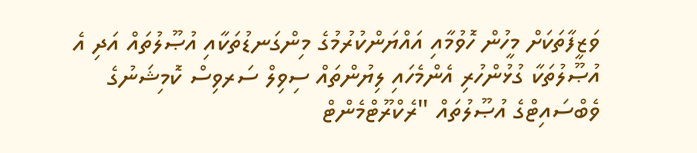ވަޒީފާތަކަށް މީހުން ހޮވުމާއި އައްޔަންކުރުމުގެ މިންގަނޑުތަކާއި އުޞޫލުތައް އަދި އެ އުޞޫލުތަކާ ގުޅުންހުރި އެންމެހައި ލިޔުންތައް ސިވިލް ސަރވިސް ކޮމިޝަނުގެ ވެބްސައިޓްގެ އުޞޫލުތައް "ރެކްރޫޓްމެންޓް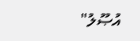އުޞޫލު"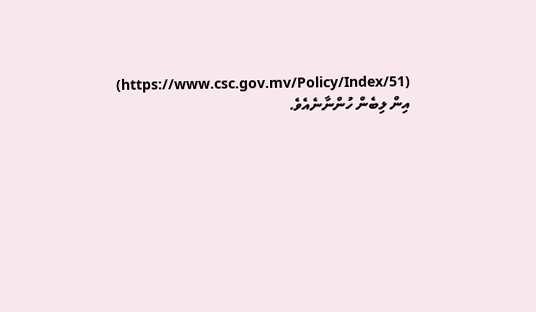(https://www.csc.gov.mv/Policy/Index/51) އިން ލިބެން ހުންނާނެއެވެ.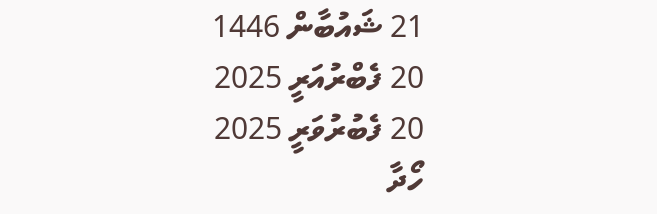21 ޝައުބާން 1446
20 ފެބްރުއަރީ 2025
20 ފެބުރުވަރީ 2025
ހޯދާ